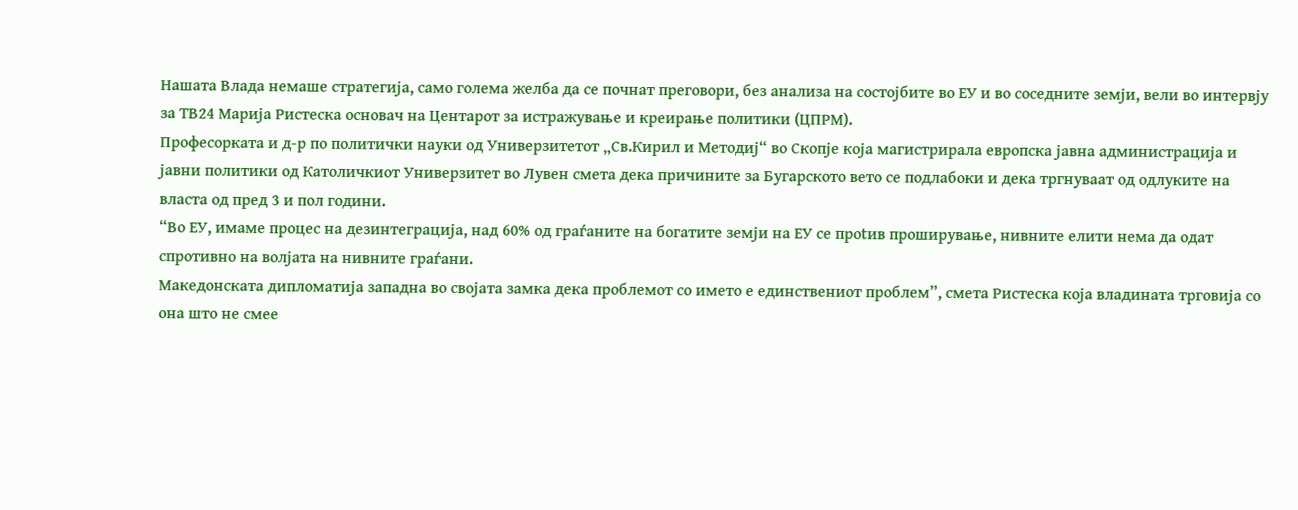Нашата Влада немаше стратегија, само голема желба да се почнат преговори, без анализа на состојбите во ЕУ и во соседните земји, вели во интервју за ТВ24 Марија Ристеска основач на Центарот за истражување и креирање политики (ЦПРМ).
Професорката и д-р по политички науки од Универзитетот „Св.Кирил и Методиј“ во Скопје која магистрирала европска јавна администрација и јавни политики од Католичкиот Универзитет во Лувен смета дека причините за Бугарското вето се подлабоки и дека тргнуваат од одлуките на власта од пред 3 и пол години.
“Во ЕУ, имаме процес на дезинтеграција, над 60% од граѓаните на богатите земји на ЕУ се проtив проширување, нивните елити нема да одат спротивно на волјата на нивните граѓани.
Македонската дипломатија западна во својата замка дека проблемот со името е единствениот проблем”, смета Ристеска која владината трговија со она што не смее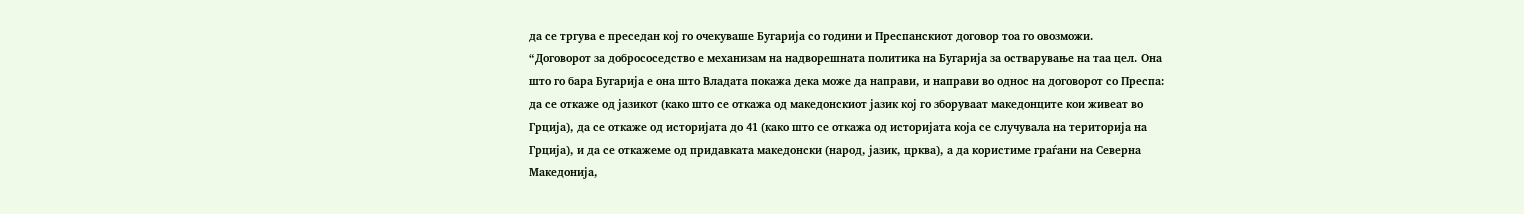да се тргува е преседан кој го очекуваше Бугарија со години и Преспанскиот договор тоа го овозможи.
“Договорот за добрососедствo е механизам на надворешната политика на Бугарија за остварување на таа цел. Она што го бара Бугарија е она што Владата покажа дека може да направи, и направи во однос на договорот со Преспа: да се откаже од јазикот (како што се откажа од македонскиот јазик кој го зборуваат македонците кои живеат во Грција), да се откаже од историјата до 41 (како што се откажа од историјата која се случувала на територија на Грција), и да се откажеме од придавката македонски (народ, јазик, црква), а да користиме граѓани на Северна Македонија,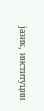јазик, институции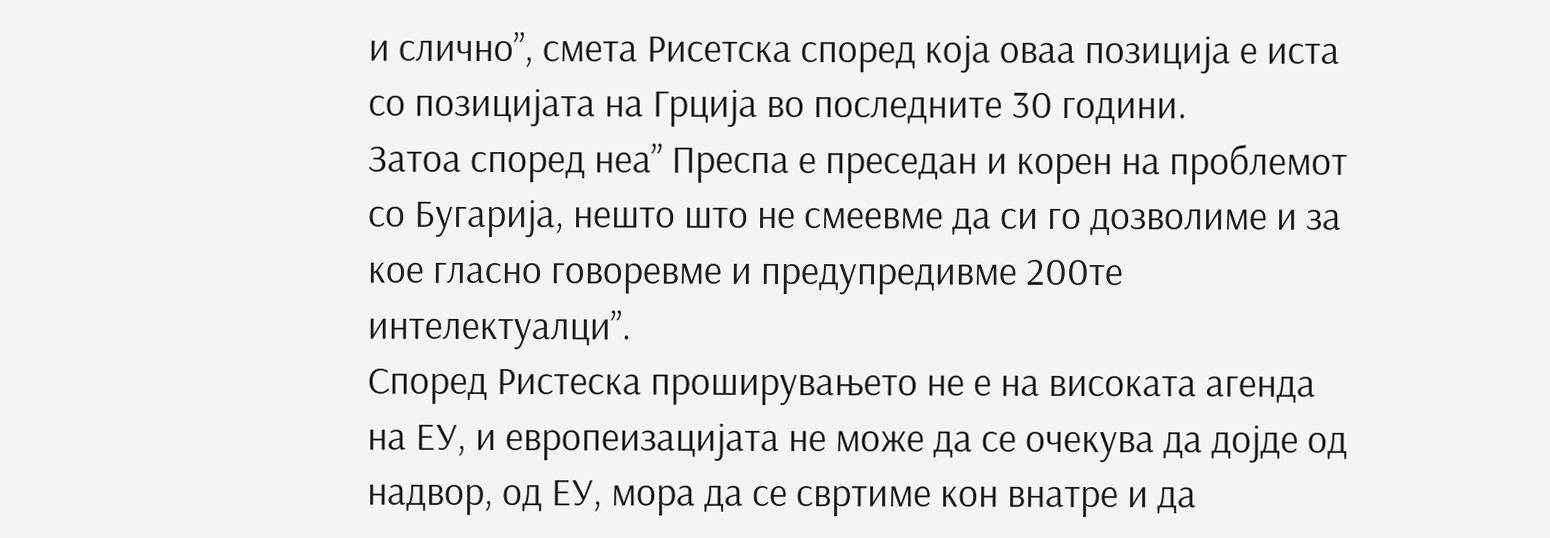и слично”, смета Рисетска според која оваа позиција е иста со позицијата на Грција во последните 30 години.
Затоа според неа” Преспа е преседан и корен на проблемот со Бугарија, нешто што не смеевме да си го дозволиме и за кое гласно говоревме и предупредивме 200те интелектуалци”.
Според Ристеска проширувањето не е на високата агенда на ЕУ, и европеизацијата не може да се очекува да дојде од надвор, од ЕУ, мора да се свртиме кон внатре и да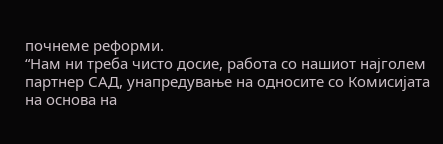почнеме реформи.
“Нам ни треба чисто досие, работа со нашиот најголем партнер САД, унапредување на односите со Комисијата на основа на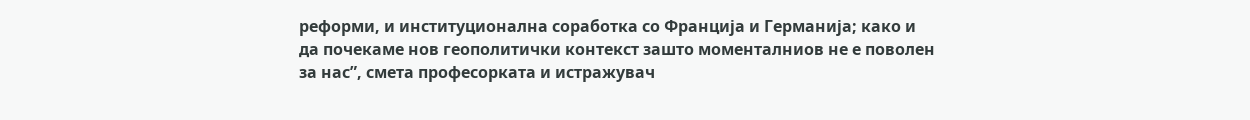реформи, и институционална соработка со Франција и Германија; како и да почекаме нов геополитички контекст зашто моменталниов не е поволен за нас”, смета професорката и истражувач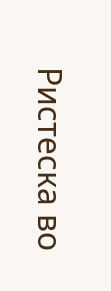Ристеска во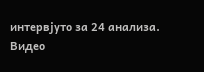интервјуто за 24 анализа.
Видео